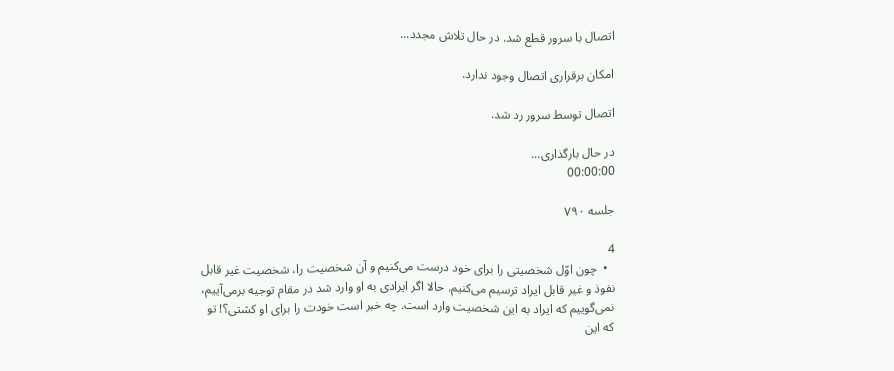اتصال با سرور قطع شد. در حال تلاش مجدد...

امکان برقراری اتصال وجود ندارد.

اتصال توسط سرور رد شد.

در حال بارگذاری...
00:00:00

جلسه ۷۹۰

4
  •  چون اوّل شخصیتى را براى خود درست مى‌كنیم و آن شخصیت را، شخصیت غیر قابل نفوذ و غیر قابل ایراد ترسیم مى‌كنیم. حالا اگر ایرادى به او وارد شد در مقام توجیه برمى‌آییم، نمى‌گوییم كه ایراد به این شخصیت وارد است. چه خبر است خودت را براى او كشتى؟! تو كه این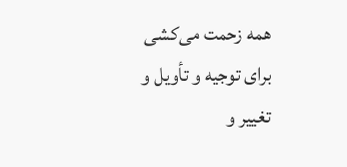همه زحمت مى‌كشى براى توجیه و تأویل و تغییر و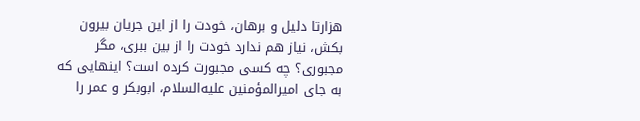هزارتا دلیل و برهان، خودت را از این جریان بیرون بكش، نیاز هم ندارد خودت را از بین ببرى، مگر مجبورى؟ چه كسى مجبورت كرده است؟ اینهایى كه به جاى امیرالمؤمنین علیه‌السلام، ابوبكر و عمر را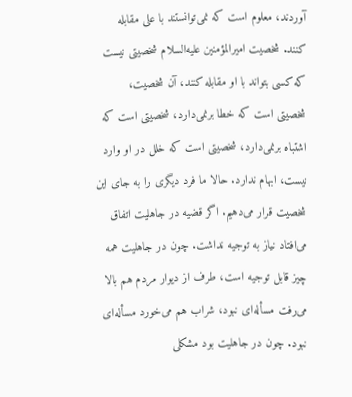آوردند، معلوم است كه نمی‌توانستند با علی مقابله كنند. شخصیت امیرالمؤمنین علیه‌السلام شخصیتی نیست كه كسی بتواند با او مقابله كنند، آن شخصیت، شخصیتی است كه خطا برنمی‌دارد، شخصیتی است كه اشتباه برنمی‌دارد، شخصیتی است كه خلل در او وارد نیست، ابهام ندارد. حالا ما فرد دیگری را به جای این شخصیت قرار می‌دهیم. اگر قضیه در جاهلیت اتفاق می‌افتاد نیاز به توجیه نداشت. چون در جاهلیت همه چیز قابل توجیه است، طرف از دیوار مردم هم بالا می‌رفت مسأله‌ای نبود، شراب هم می‌خورد مسأله‌ای نبود. چون در جاهلیت بود مشكلی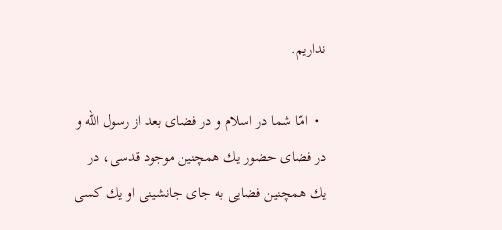نداریم.

  •  امّا شما در اسلام و در فضاى بعد از رسول الله و در فضاى حضور یك همچنین موجود قدسى، در یك همچنین فضایى به جاى جانشینى او یك كسى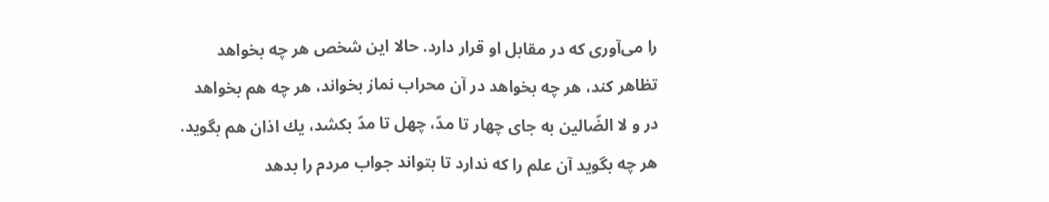را مى‌آورى كه در مقابل او قرار دارد. حالا این شخص هر چه بخواهد تظاهر كند، هر چه بخواهد در آن محراب نماز بخواند، هر چه هم بخواهد در و لا الضّالين به جاى چهار تا مدّ، چهل تا مدّ بكشد، یك اذان هم بگوید. هر چه بگوید آن علم را كه ندارد تا بتواند جواب مردم را بدهد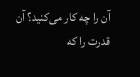آن را چه كار مى‌كنید؟ آن قدرت را كه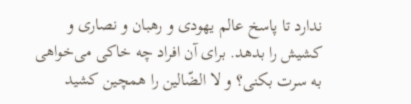ندارد تا پاسخ عالم یهودى و رهبان و نصارى و كشیش را بدهد. براى آن افراد چه خاكى مى‌خواهى به سرت بكنى؟ و لا الضّالين را همچین كشید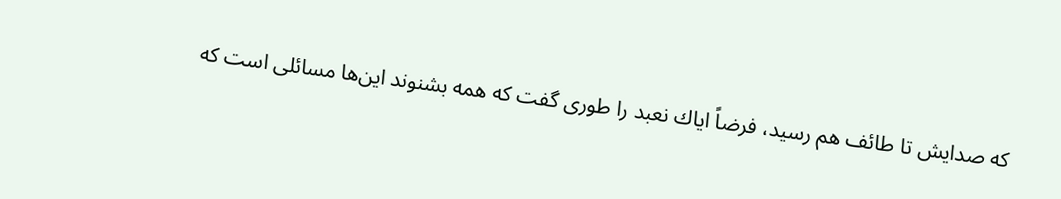كه صدایش تا طائف هم رسید، فرضاً اياك نعبد را طورى گفت كه همه بشنوند این‌ها مسائلى است كه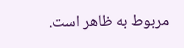مربوط به ظاهر است.